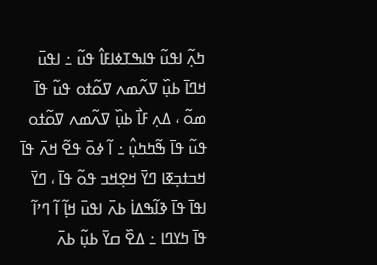ߤߍ߲߬ ߊߟߎ߬ ߟߊߒߠߦߊߓߊ߮ ߟߎ߬ ߸ ߊߟߎ߫ ߞߣߊ߫ ߕߎ߲߰ ߜߍ߬ߘߍ ߜߋ߬ߙߋ ߟߎ߬ ߟߊ߫ ߘߋ߬ ، ߡߍ߲ ߓߊ߯ ߕߎ߲߰ ߜߍ߬ߘߍ ߜߋ߬ߙߋ ߟߎ߬ ߟߊ߫ ߒ߬ߤߤߎ߲߮ ߸ ߊ߬ ߦߋ߫ ߟߐ߬ ߞߍ߫ ߟߊ߫ ߞߏߙߏ߲ߧߊ ߣߌ߫ ߞߐ߲ߞߏ ߟߋ߬ ߟߊ߫ ، ߣߌ߫ ߊߟߊ߫ ߟߊ߫ ߢߊ߬ߒߡߊ߭ ߕߍ߫ ߊߟߎ߫ ߞߊ߲߬ ߊ߬ ߣߴߊ߬ ߟߊ߫ ߤߌߣߊ ߸ ߡߐ߰ ߛߌ߫ ߕߎ߲߬ ߕߍ߫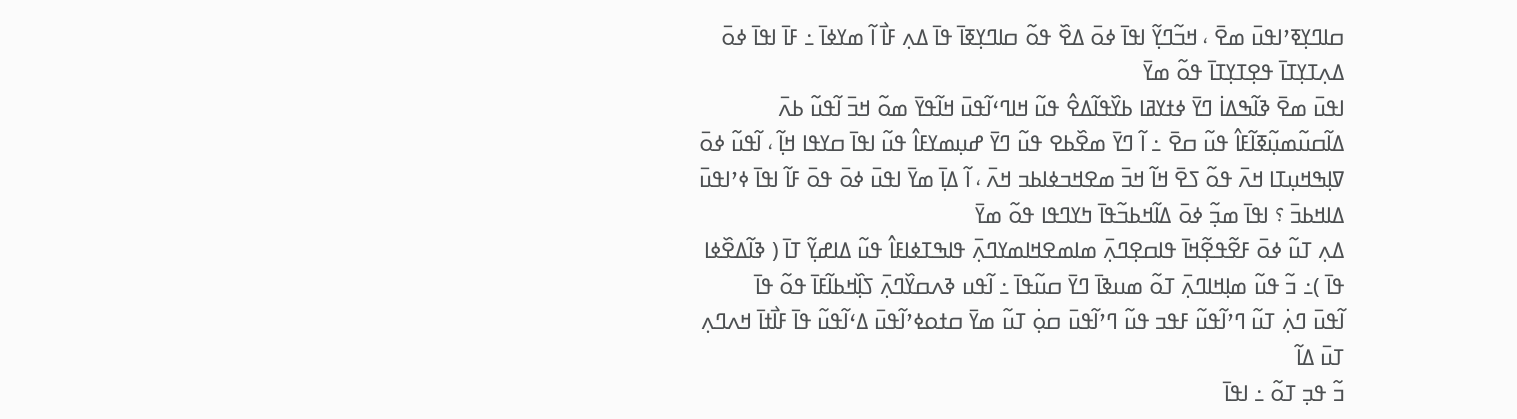ߛߊߣߌ߲ߧߴߊߟߎ߫ ߘߐ߫ ، ߞߏ߬ߣߌ߲߬ ߊߟߊ߫ ߦߋ߫ ߡߐ߰ ߟߋ߬ ߛߊߣߌ߲ߧߊ߫ ߟߊ߫ ߡߍ߲ ߓߊ߯ ߊ߬ ߘߌߦߊ߫ ߸ ߓߊ߫ ߊߟߊ߫ ߦߋ߫ ߡߍ߲ߠߌ߲ߠߊ߫ ߟߐ߲ߠߌ߲ߠߊ߫ ߟߋ߬ ߘߌ߫
ߊߟߎ߫ ߘߐ߫ ߢߊ߬ߒߡߊ߭ ߣߌ߫ ߦߙߌߥߊ ߕߌ߰ߟߊ߬ߡߐ߮ ߟߎ߬ ߞߊߣߵߊ߬ߟߎ߫ ߞߊ߬ߟߌ߫ ߘߋ߬ ߞߏ߫ ߊ߬ߟߎ߬ ߕߍ߫ ߡߊ߬ߛߎ߬ߘߎ߲߬ߧߊ߬ߓߊ߮ ߟߎ߬ ߛߐ߫ ߸ ߊ߬ ߣߌ߫ ߘߐ߰ߕߐ ߟߎ߬ ߣߌ߫ ߝߎ߲ߘߌߓߊ߮ ߟߎ߬ ߊߟߊ߫ ߛߌߟߊ ߞߊ߲߬ ، ߊ߬ߟߎ߬ ߦߋ߫ ߜߊ߲ߒߞߎ߲ߠߊ ߞߍ߫ ߟߋ߬ ߖߐ߫ ߞߊ߬ ߞߏ߫ ߘߐߞߏߦߊߕߏ ߞߍ߫ ، ߊ߬ ߡߊ߲߫ ߘߌ߫ ߊߟߎ߫ ߦߋ߫ ߟߋ߫ ߓߊ߬ ߊߟߊ߫ ߦߴߊߟߎ߫ ߡߊߞߕߏ߫ ؟ ߊߟߊ߫ ߘߏ߲߬ ߦߋ߫ ߡߊ߬ߞߕߏ߬ߟߊ߫ ߤߌߣߟߊ ߟߋ߬ ߘߌ߫
ߡߍ߲ ߠߎ߬ ߦߋ߫ ߓߐ߬ߟߐ߲߬ߞߊ߫ ߟߊߛߐ߲ߣߍ߲߫ ߘߊߘߐߞߊߘߌߣߍ߲߫ ߟߊߒߠߦߊߓߊ߮ ߟߎ߬ ߡߊߝߌ߲߬ ߠߊ߫ ( ߢߊ߬ߡߐ߰ߦߊ ߟߊ߫ )߸ ߏ߬ ߟߎ߬ ߘߊ߲ߞߊߣߍ߲߫ ߠߋ߬ ߘߎߢߊ߫ ߣߌ߫ ߛߎ߬ߟߊ߫ ߸ ߊ߬ߟߎ ߢߍߛߌ߰ߣߍ߲߫ ߖߊ߲߰ߞߕߊ߬ߓߊ߫ ߟߋ߬ ߟߊ߫
ߊ߬ߟߎ߫ ߣߍ߲߭ ߠߎ߬ ߣߴߊ߬ߟߎ߬ ߓߟߏ ߟߎ߬ ߣߴߊ߬ߟߎ߫ ߛߋ߲߭ ߠߎ߬ ߘߌ߫ ߛߙߋߦߴߊ߬ߟߎ߫ ߡߵߊ߬ߟߎ߬ ߟߊ߫ ߓߊ߯ߙߊ߫ ߞߍߣߍ߲ ߠߎ߫ ߡߊ߬
ߏ߬ ߟߏ߲ ߠߋ߬ ߸ ߊߟߊ߫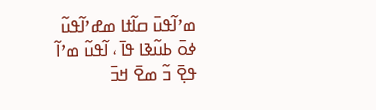ߘߴߊ߬ߟߎ߫ ߛߊ߬ߙߊ ߘߝߴߊ߬ߟߎ߬ ߦߋ߫ ߕߎ߬ߢߊ ߟߊ߫ ، ߊ߬ߟߎ߬ ߘߴߊ߬ ߟߐ߲߫ ߏ߬ ߘߐ߫ ߞߏ߫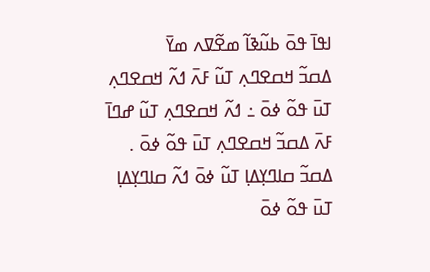ߊߟߊ߫ ߟߋ߫ ߕߎ߬ߢߊ߬ ߘߐ߬ߜߍ ߘߌ߫
ߡߛߏ߬ ߞߛߐߣߍ߲ ߠߎ߬ ߓߍ߫ ߗߍ߬ ߞߛߐߣߍ߲ ߠߎ߫ ߟߋ߬ ߦߋ߫ ߸ ߗߍ߬ ߞߛߐߣߍ߲ ߠߎ߬ ߝߣߊ߫ ߓߍ߫ ߡߛߏ߬ ߞߛߐߣߍ߲ ߠߎ߫ ߟߋ߬ ߦߋ߫ . ߡߛߏ߬ ߛߊߣߌ߲ߡߊ߲ ߠߎ߬ ߦߋ߫ ߗߍ߬ ߛߊߣߌ߲ߡߊ߲ ߠߎ߫ ߟߋ߬ ߦߋ߫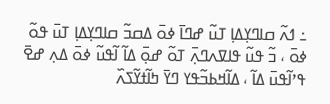߸ ߗߍ߬ ߛߊߣߌ߲ߡߊ߲ ߠߎ߬ ߝߣߊ߫ ߦߋ߫ ߡߛߏ߬ ߛߊߣߌ߲ߡߊ߲ ߠߎ߫ ߟߋ߬ ߦߋ߫ ، ߏ߬ ߟߎ߬ ߟߊߜߍߣߍ߲߫ ߠߋ߬ ߝߋ߲߫ ߡߊ߬ ߊ߬ߟߎ߬ ߦߋ߫ ߡߍ߲ ߝߐ߫ ߟߴߊ߬ߟߎ߫ ߡߊ߬ ، ߡߊ߬ߞߕߏ߬ߟߌ ߣߌ߫ ߤߊ߬ߙߌ߬ߖߍ߰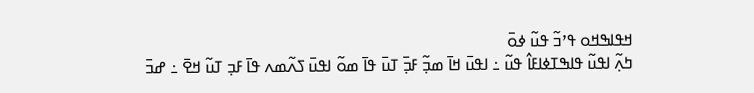ߞߟߊߒߞߋ ߟߴߏ߬ ߟߎ߬ ߦߋ߫
ߤߍ߲߬ ߊߟߎ߬ ߟߊߒߠߦߊߓߊ߮ ߟߎ߬ ߸ ߊߟߎ߫ ߞߊ߫ ߘߏ߲߬ ߓߏ߲߫ ߠߎ߫ ߟߊ߫ ߘߋ߬ ߊߟߎ߫ ߖߍ߬ߘߍ ߟߊ߫ ߓߏ߲ ߠߎ߬ ߞߐ߫ ߸ ߝߏ߫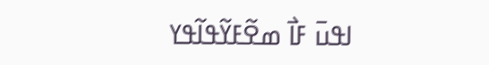ߊߟߎ߫ ߓߊ߯ ߘߐ߬ߓߌ߬ߟߊ߬ߟߌ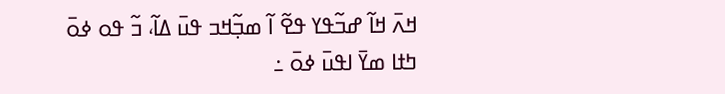ߞߍ߫ ߞߊ߬ ߝߏ߬ߟߌ ߟߐ߬ ߊ߬ ߘߏ߲߬ߞߏ ߟߎ߫ ߡߊ߬، ߏ߬ ߟߋ ߦߋ߫ ߤߙߊ ߘߌ߫ ߊߟߎ߫ ߦߋ߫ ߸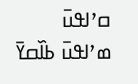ߛߴߊߟߎ߫ ߘߴߊߟߎ߫ ߕߊ߰ߛߌ߫